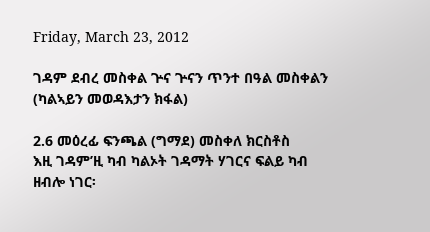Friday, March 23, 2012

ገዳም ደብረ መስቀል ጕና ጕናን ጥንተ በዓል መስቀልን (ካልኣይን መወዳእታን ክፋል)

2.6 መዕረፊ ፍንጫል (ግማደ) መስቀለ ክርስቶስ
እዚ ገዳም’ዚ ካብ ካልኦት ገዳማት ሃገርና ፍልይ ካብ ዘብሎ ነገር፡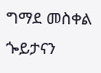ግማደ መስቀል ጐይታናን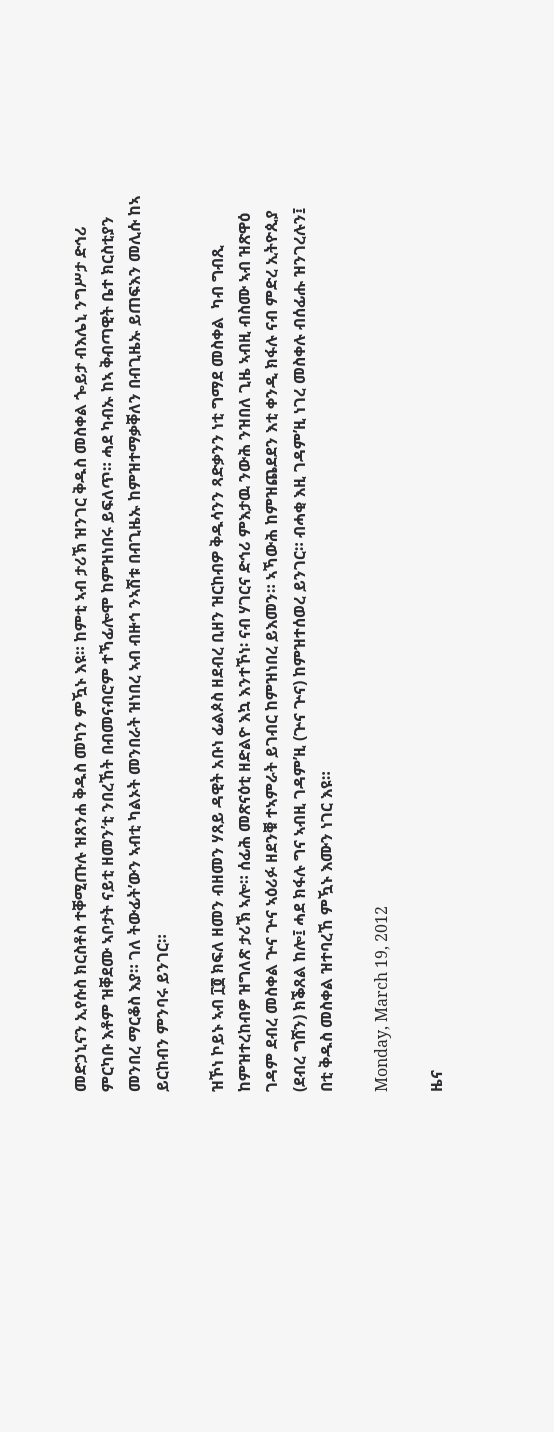መድኃኒናን ኢየሱስ ክርስቶስ ተቐሚጡሉ ዝጸንሐ ቅዱስ መካን ምዃኑ እዩ። ከምቲ ኣብ ታሪኽ ዝንገር ቅዱስ መስቀል ጐይታ ብእሌኒ ንግሥታ ድኅሪ ምርካቡ እቶም ዝቐደሙ ኣቦታት ናይቲ ዘመን’ቲ ንበረኸት በብመናብሮም ተኻፊሎሞ ከምዝነበሩ ይፍለጥ። ሓደ ካብኡ ከኣ ቅብጣዊት ቤተ ክርስቲያን መንበረ ማርቆስ እያ። ገለ ትውፊት’ውን ኣብቲ ካልኦት መንበራት ዝነበረ ኣብ ብዙኅ ንኣሽቱ በብጊዜኡ ከምዝተማቃቐለን በብጊዜኡ ይጠፍእን መሊሱ ከኣ ይርከብን ምንባሩ ይንገር።

ዝኾነ ኮይኑ ኣብ ፲፬ ክፍለ ዘመን ብዘመን ሃጸይ ዳዊት አቡነ ፊልጶስ ዘደብረ ቢዘን ዝርከብዎ ቅዱሳንን ጻድቃንን ነቲ ግማደ መስቀል  ካብ ግብጺ ከምዝተረከብዎ ዝግለጽ ታሪኽ ኣሎ። ሰፊሕ መጽናዕቲ ዘድልዮ እኳ እንተኾነ፡ ናብ ሃገርና ድኅሪ ምእታዉ ንውሕ ንዝበለ ጊዜ ኣብዚ ብስሙ ኣብ ዝጽዋዕ ገዳም ደብረ መስቀል ጕና ጕና ኣዕሪፉ ዘደንቑ ተኣምራት ይገብር ከምዝነበረ ይእመን። ኣኻውሕ ከምዝጨደደን እቲ ቀንዲ ክፋሉ ናብ ምድረ ኢትዮጲያ (ደብረ ግሸን) ክቕጸል ከሎ፤ ሓደ ክፋሉ ግና ኣብዚ ገዳም’ዚ (ጕና ጕና) ከምዝተሰወረ ይንገር። ብሓቂ እዚ ገዳም’ዚ ነገረ መስቀሉ ብሰፊሑ ዝንገረሉን፤ በቲ ቅዱስ መስቀል ዝተባረኸ ምዃኑ እሙን ነገር እዩ።

Monday, March 19, 2012

ዜና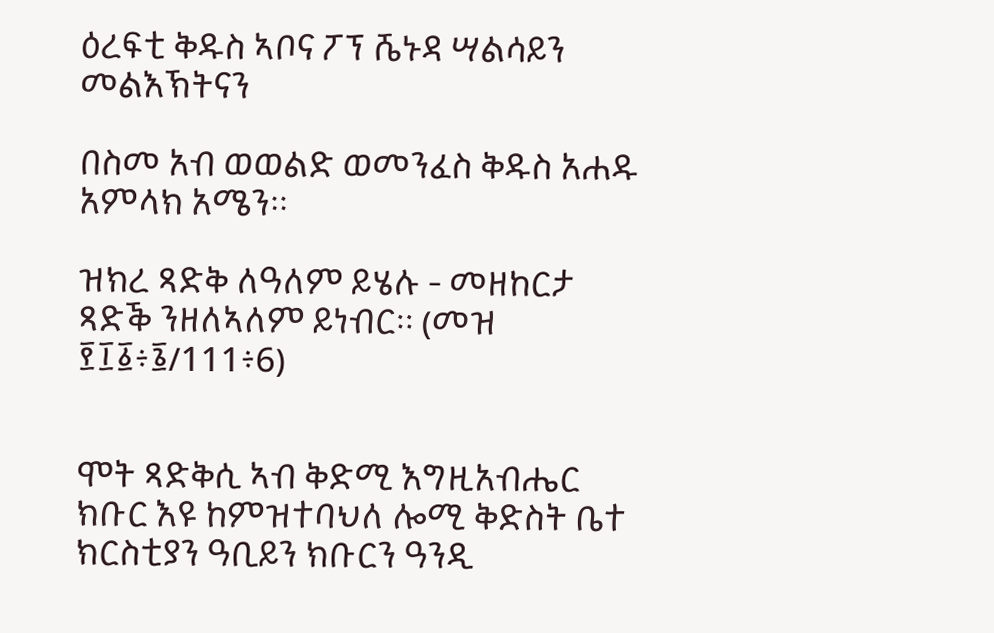ዕረፍቲ ቅዱስ ኣቦና ፖፕ ሼኑዳ ሣልሳይን መልእኽትናን

በስመ አብ ወወልድ ወመንፈስ ቅዱስ አሐዱ አምላክ አሜን።

ዝክረ ጻድቅ ለዓለም ይሄሉ - መዘከርታ ጻድቕ ንዘለኣለም ይነብር። (መዝ ፻፲፩፥፮/111፥6)


ሞት ጻድቅሲ ኣብ ቅድሚ እግዚአብሔር ክቡር እዩ ከምዝተባህለ ሎሚ ቅድስት ቤተ ክርስቲያን ዓቢይን ክቡርን ዓንዲ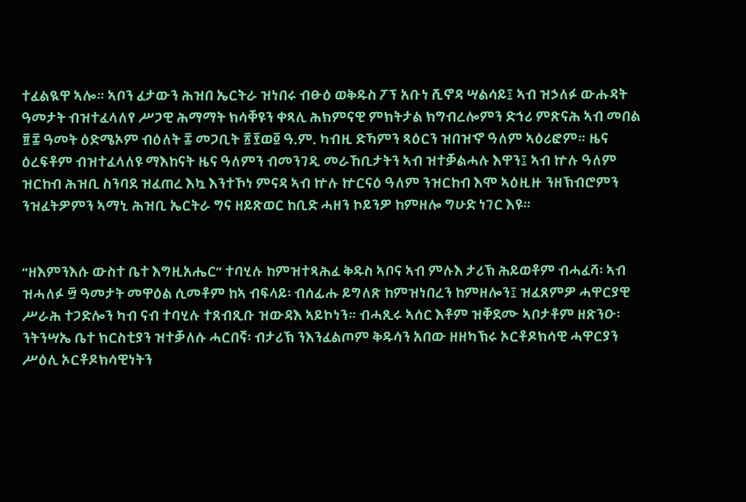ተፈልዪዋ ኣሎ። ኣቦን ፈታውን ሕዝበ ኤርትራ ዝነበሩ ብፁዕ ወቅዱስ ፖፕ አቡነ ሺኖዳ ሣልሳይ፤ ኣብ ዝኃለፉ ውሑዳት ዓመታት ብዝተፈላለየ ሥጋዊ ሕማማት ክሳቐዩን ቀጻሊ ሕክምናዊ ምክትታል ክግብረሎምን ድኅሪ ምጽናሕ ኣብ መበል ፹፰ ዓመት ዕድሜኦም ብዕለት ፰ መጋቢት ፳፻ወ፬ ዓ.ም. ካብዚ ድኻምን ጻዕርን ዝበዝኆ ዓለም ኣዕሪፎም። ዜና ዕረፍቶም ብዝተፈላለዩ ማእከናት ዜና ዓለምን ብመንገዲ መራኸቢታትን ኣብ ዝተቓልሓሉ እዋን፤ ኣብ ኵሉ ዓለም ዝርከብ ሕዝቢ ስንባደ ዝፈጠረ እኳ እንተኾነ ምናዳ ኣብ ኵሉ ኵርናዕ ዓለም ንዝርከብ እሞ ኣዕዚዙ ንዘኽብሮምን ንዝፈትዎምን ኣማኒ ሕዝቢ ኤርትራ ግና ዘይጽወር ከቢድ ሓዘን ኮይንዎ ከምዘሎ ግሁድ ነገር እዩ።


“ዘእምንእሱ ውስተ ቤተ እግዚአሔር” ተባሂሉ ከምዝተጻሕፈ ቅዱስ ኣቦና ኣብ ምሉእ ታሪኽ ሕይወቶም ብሓፈሻ፡ ኣብ ዝሓለፉ ፵ ዓመታት መዋዕል ሲመቶም ከኣ ብፍላይ፡ ብሰፊሑ ይግለጽ ከምዝነበረን ከምዘሎን፤ ዝፈጸምዎ ሓዋርያዊ ሥራሕ ተጋድሎን ካብ ናብ ተባሂሉ ተጸብጺቡ ዝውዳእ ኣይኮነን። ብሓጺሩ ኣሰር እቶም ዝቐደሙ ኣቦታቶም ዘጽንዑ፡ ንትንሣኤ ቤተ ክርስቲያን ዝተቓለሱ ሓርበኛ፡ ብታሪኽ ንእንፈልጦም ቅዱሳን አበው ዘዘካኽሩ ኦርቶዶክሳዊ ሓዋርያን ሥዕሊ ኦርቶዶክሳዊነትን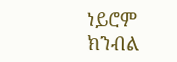ነይሮም ክንብል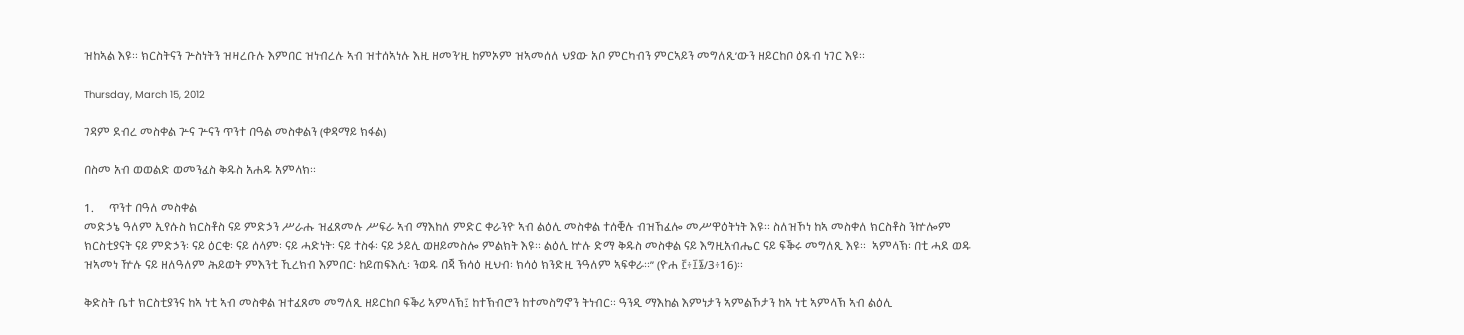ዝከኣል እዩ። ክርስትናን ጕስነትን ዝዛረቡሉ እምበር ዝነብረሉ ኣብ ዝተሰኣነሉ እዚ ዘመን’ዚ ከምኦም ዝኣመሰለ ህያው አቦ ምርካብን ምርኣይን መግለጺ’ውን ዘይርከቦ ዕጹብ ነገር እዩ።

Thursday, March 15, 2012

ገዳም ደብረ መስቀል ጕና ጕናን ጥንተ በዓል መስቀልን (ቀዳማይ ክፋል)

በስመ አብ ወወልድ ወመንፈስ ቅዱስ አሐዱ አምላክ።

1.     ጥንተ በዓለ መስቀል
መድኃኔ ዓለም ኢየሱስ ክርስቶስ ናይ ምድኃን ሥራሑ ዝፈጸመሉ ሥፍራ ኣብ ማእከለ ምድር ቀራንዮ ኣብ ልዕሊ መስቀል ተሰቒሉ ብዝኸፈሎ መሥዋዕትነት እዩ። ስለዝኾነ ከኣ መስቀለ ክርስቶስ ንኵሎም ክርስቲያናት ናይ ምድኃን፡ ናይ ዕርቂ፡ ናይ ሰላም፡ ናይ ሓድነት፡ ናይ ተስፋ፡ ናይ ኃይሊ ወዘይመስሎ ምልክት እዩ። ልዕሊ ኵሉ ድማ ቅዱስ መስቀል ናይ እግዚአብሔር ናይ ፍቕሩ መግለጺ እዩ።  ኣምላኽ፡ በቲ ሓደ ወዱ ዝኣመነ ዅሉ ናይ ዘለዓለም ሕይወት ምእንቲ ኺረክብ እምበር፡ ከይጠፍእሲ፡ ንወዱ በጃ ኽሳዕ ዚህብ፡ ክሳዕ ክንድዚ ንዓለም ኣፍቀራ።” (ዮሐ ፫፥፲፮/3፥16)።

ቅድስት ቤተ ክርስቲያንና ከኣ ነቲ ኣብ መስቀል ዝተፈጸመ መግለጺ ዘይርከቦ ፍቕሪ ኣምላኽ፤ ከተኽብሮን ከተመስግኖን ትነብር። ዓንዲ ማእከል እምነታን ኣምልኾታን ከኣ ነቲ ኣምላኽ ኣብ ልዕሊ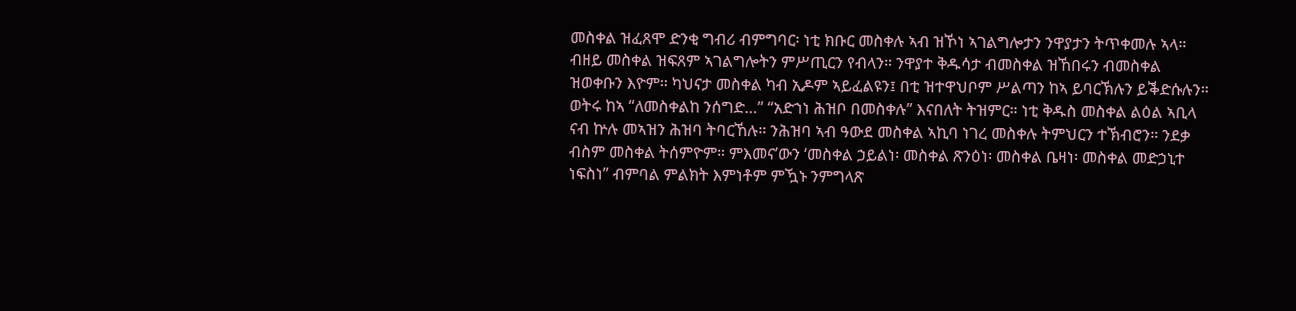መስቀል ዝፈጸሞ ድንቂ ግብሪ ብምግባር፡ ነቲ ክቡር መስቀሉ ኣብ ዝኾነ ኣገልግሎታን ንዋያታን ትጥቀመሉ ኣላ። ብዘይ መስቀል ዝፍጸም ኣገልግሎትን ምሥጢርን የብላን። ንዋያተ ቅዱሳታ ብመስቀል ዝኸበሩን ብመስቀል ዝወቀቡን እዮም። ካህናታ መስቀል ካብ ኢዶም ኣይፈልዩን፤ በቲ ዝተዋህቦም ሥልጣን ከኣ ይባርኽሉን ይቕድሱሉን። ወትሩ ከኣ “ለመስቀልከ ንሰግድ…” “አድኀነ ሕዝቦ በመስቀሉ” እናበለት ትዝምር። ነቲ ቅዱስ መስቀል ልዕል ኣቢላ ናብ ኵሉ መኣዝን ሕዝባ ትባርኸሉ። ንሕዝባ ኣብ ዓውደ መስቀል ኣኪባ ነገረ መስቀሉ ትምህርን ተኽብሮን። ንደቃ ብስም መስቀል ትሰምዮም። ምእመና’ውን ‘መስቀል ኃይልነ፡ መስቀል ጽንዕነ፡ መስቀል ቤዛነ፡ መስቀል መድኃኒተ ነፍስነ” ብምባል ምልክት እምነቶም ምዃኑ ንምግላጽ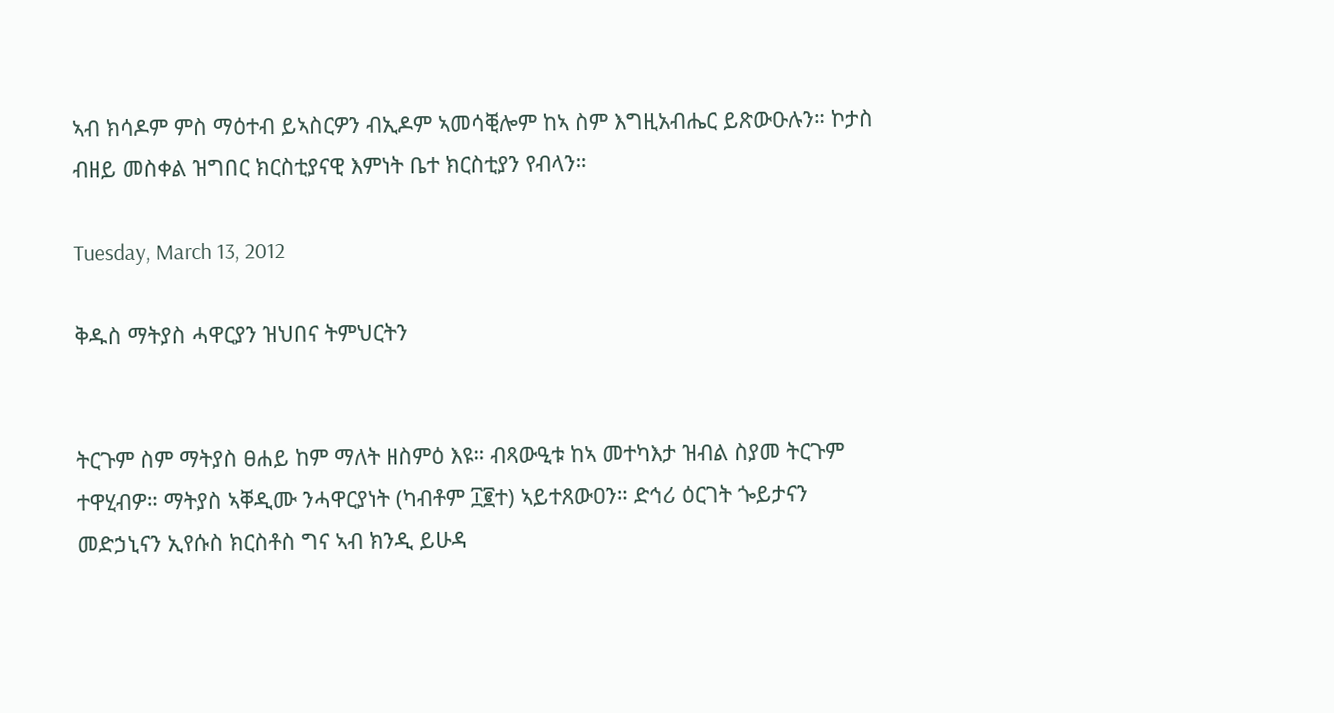ኣብ ክሳዶም ምስ ማዕተብ ይኣስርዎን ብኢዶም ኣመሳቒሎም ከኣ ስም እግዚአብሔር ይጽውዑሉን። ኮታስ ብዘይ መስቀል ዝግበር ክርስቲያናዊ እምነት ቤተ ክርስቲያን የብላን።

Tuesday, March 13, 2012

ቅዱስ ማትያስ ሓዋርያን ዝህበና ትምህርትን


ትርጉም ስም ማትያስ ፀሐይ ከም ማለት ዘስምዕ እዩ። ብጻውዒቱ ከኣ መተካእታ ዝብል ስያመ ትርጉም ተዋሂብዎ። ማትያስ ኣቐዲሙ ንሓዋርያነት (ካብቶም ፲፪ተ) ኣይተጸውዐን። ድኅሪ ዕርገት ጐይታናን መድኃኒናን ኢየሱስ ክርስቶስ ግና ኣብ ክንዲ ይሁዳ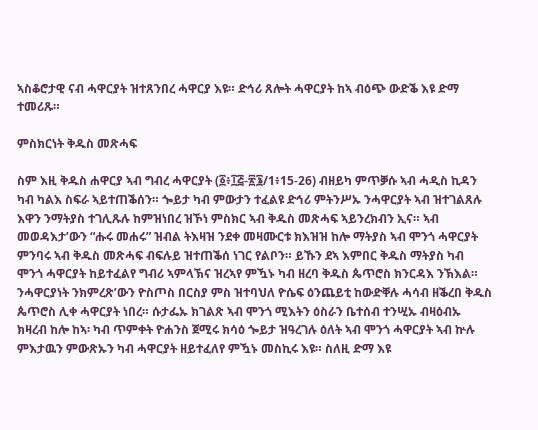ኣስቆሮታዊ ናብ ሓዋርያት ዝተጸንበረ ሓዋርያ እዩ። ድኅሪ ጸሎት ሓዋርያት ከኣ ብዕጭ ውድቕ እዩ ድማ ተመሪጹ።

ምስክርነት ቅዱስ መጽሓፍ

ስም እዚ ቅዱስ ሐዋርያ ኣብ ግብረ ሓዋርያት (፩፥፲፭-፳፮/1፥15-26) ብዘይካ ምጥቓሱ ኣብ ሓዲስ ኪዳን ካብ ካልእ ስፍራ ኣይተጠቕሰን። ጐይታ ካብ ምውታን ተፈልዩ ድኅሪ ምትንሥኡ ንሓዋርያት ኣብ ዝተገልጸሉ እዋን ንማትያስ ተገሊጹሉ ከምዝነበረ ዝኾነ ምስክር ኣብ ቅዱስ መጽሓፍ ኣይንረክብን ኢና። ኣብ መወዳእታ’ውን “ሑሩ መሐሩ” ዝብል ትእዛዝ ንደቀ መዛሙርቱ ክእዝዝ ከሎ ማትያስ ኣብ ሞንጎ ሓዋርያት ምንባሩ ኣብ ቅዱስ መጽሓፍ ብፍሉይ ዝተጠቕሰ ነገር የልቦን። ይኹን ደኣ እምበር ቅዱስ ማትያስ ካብ ሞንጎ ሓዋርያት ከይተፈልየ ግብሪ ኣምላኽና ዝረኣየ ምዃኑ ካብ ዘረባ ቅዱስ ጴጥሮስ ክንርዳእ ንኽእል። ንሓዋርያነት ንክምረጽ’ውን ዮስጦስ በርስያ ምስ ዝተባህለ ዮሴፍ ዕንጨይቲ ከውድቐሉ ሓሳብ ዘቕረበ ቅዱስ ጴጥሮስ ሊቀ ሓዋርያት ነበረ። ሱታፌኡ ክገልጽ ኣብ ሞንጎ ሚእትን ዕስራን ቤተሰብ ተንሢኡ ብዛዕብኡ ክዛረብ ከሎ ከኣ፡ ካብ ጥምቀት ዮሐንስ ጀሚሩ ክሳዕ ጐይታ ዝዓረገሉ ዕለት ኣብ ሞንጎ ሓዋርያት ኣብ ኵሉ ምእታዉን ምውጽኡን ካብ ሓዋርያት ዘይተፈለየ ምዃኑ መስኪሩ እዩ። ስለዚ ድማ እዩ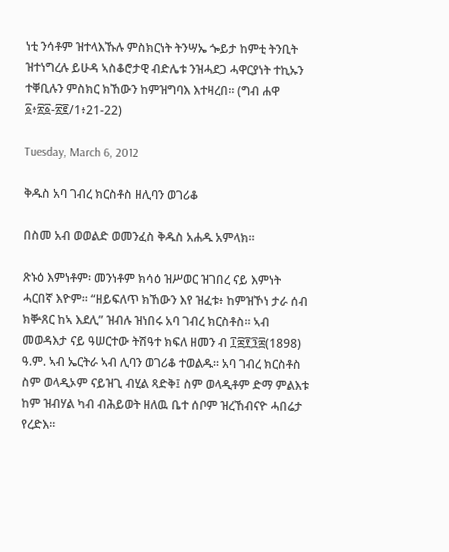ነቲ ንሳቶም ዝተላእኹሉ ምስክርነት ትንሣኤ ጐይታ ከምቲ ትንቢት ዝተነግረሉ ይሁዳ ኣስቆሮታዊ ብድሌቱ ንዝሓደጋ ሓዋርያነት ተኪኡን ተቐቢሉን ምስክር ክኸውን ከምዝግባእ እተዛረበ። (ግብ ሐዋ ፩፥፳፩-፳፪/1፥21-22)

Tuesday, March 6, 2012

ቅዱስ አባ ገብረ ክርስቶስ ዘሊባን ወገሪቆ

በስመ አብ ወወልድ ወመንፈስ ቅዱስ አሐዱ አምላክ።

ጽኑዕ እምነቶም፡ መንነቶም ክሳዕ ዝሥወር ዝገበረ ናይ እምነት ሓርበኛ እዮም። “ዘይፍለጥ ክኸውን እየ ዝፈቱ፥ ከምዝኾነ ታራ ሰብ ክቝጸር ከኣ እደሊ” ዝብሉ ዝነበሩ አባ ገብረ ክርስቶስ። ኣብ መወዳእታ ናይ ዓሠርተው ትሽዓተ ክፍለ ዘመን ብ ፲፰፻፺፰(1898) ዓ.ም. ኣብ ኤርትራ ኣብ ሊባን ወገሪቆ ተወልዱ። አባ ገብረ ክርስቶስ ስም ወላዲኦም ናይዝጊ ብሂል ጻድቅ፤ ስም ወላዲቶም ድማ ምልእቱ ከም ዝብሃል ካብ ብሕይወት ዘለዉ ቤተ ሰቦም ዝረኸብናዮ ሓበሬታ የረድእ።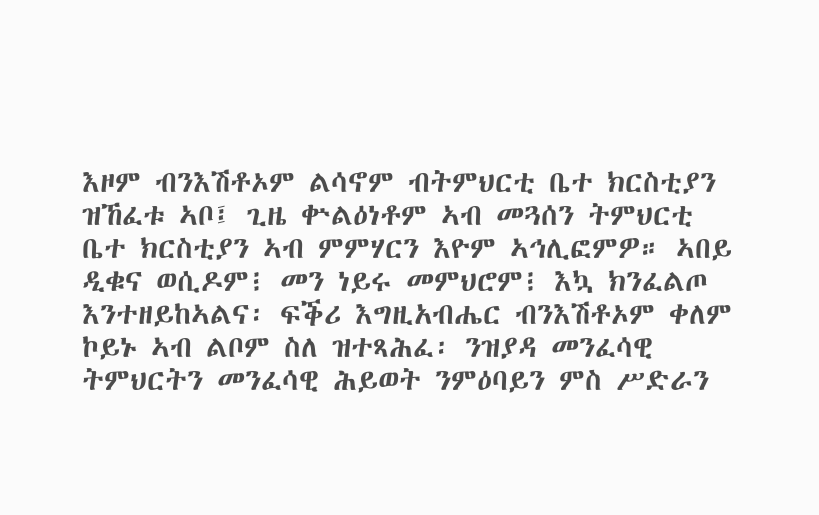እዞም ብንእሽቶኦም ልሳኖም ብትምህርቲ ቤተ ክርስቲያን ዝኸፈቱ ኣቦ፤ ጊዜ ቍልዕነቶም ኣብ መጓሰን ትምህርቲ ቤተ ክርስቲያን ኣብ ምምሃርን እዮም ኣኅሊፎምዎ። ኣበይ ዲቁና ወሲዶም፧ መን ነይሩ መምህሮም፧ እኳ ክንፈልጦ እንተዘይከኣልና፡ ፍቕሪ እግዚአብሔር ብንእሽቶኦም ቀለም ኮይኑ ኣብ ልቦም ስለ ዝተጻሕፈ፡ ንዝያዳ መንፈሳዊ ትምህርትን መንፈሳዊ ሕይወት ንምዕባይን ምስ ሥድራን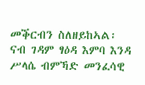መቕርብን ስለዘይከኣል፡ ናብ ገዳም ፃዕዳ እምባ እንዳ ሥላሴ ብምኻድ መንፈሳዊ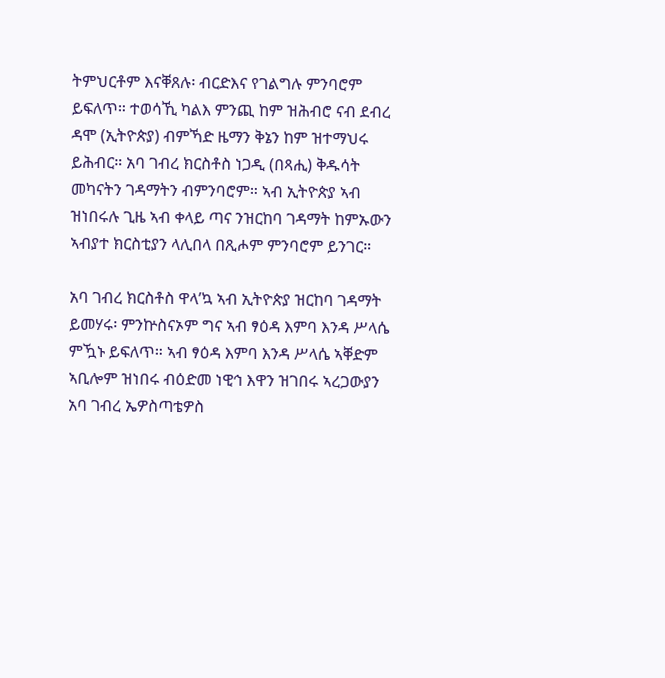ትምህርቶም እናቐጸሉ፡ ብርድእና የገልግሉ ምንባሮም ይፍለጥ። ተወሳኺ ካልእ ምንጪ ከም ዝሕብሮ ናብ ደብረ ዳሞ (ኢትዮጵያ) ብምኻድ ዜማን ቅኔን ከም ዝተማህሩ ይሕብር። አባ ገብረ ክርስቶስ ነጋዲ (በጻሒ) ቅዱሳት መካናትን ገዳማትን ብምንባሮም። ኣብ ኢትዮጵያ ኣብ ዝነበሩሉ ጊዜ ኣብ ቀላይ ጣና ንዝርከባ ገዳማት ከምኡውን ኣብያተ ክርስቲያን ላሊበላ በጺሖም ምንባሮም ይንገር።

አባ ገብረ ክርስቶስ ዋላ’ኳ ኣብ ኢትዮጵያ ዝርከባ ገዳማት ይመሃሩ፡ ምንኵስናኦም ግና ኣብ ፃዕዳ እምባ እንዳ ሥላሴ ምዃኑ ይፍለጥ። ኣብ ፃዕዳ እምባ እንዳ ሥላሴ ኣቐድም ኣቢሎም ዝነበሩ ብዕድመ ነዊኅ እዋን ዝገበሩ ኣረጋውያን አባ ገብረ ኤዎስጣቴዎስ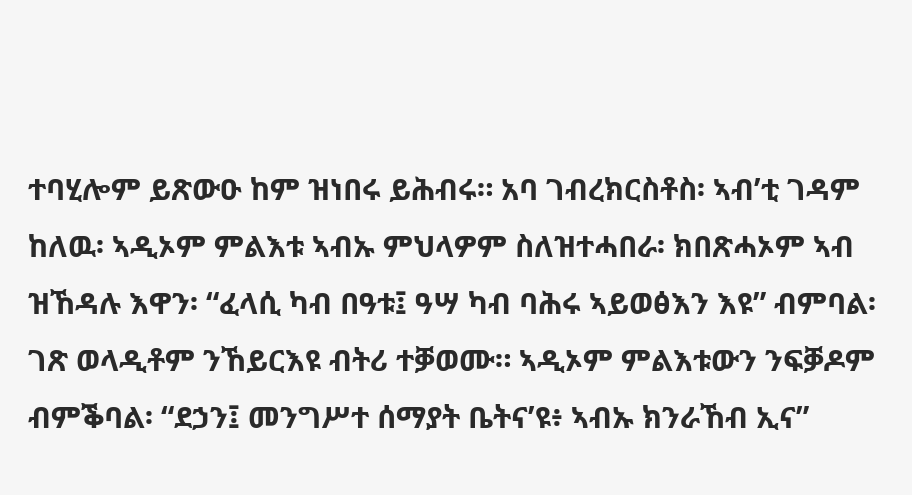ተባሂሎም ይጽውዑ ከም ዝነበሩ ይሕብሩ። አባ ገብረክርስቶስ፡ ኣብ’ቲ ገዳም ከለዉ፡ ኣዲኦም ምልእቱ ኣብኡ ምህላዎም ስለዝተሓበራ፡ ክበጽሓኦም ኣብ ዝኸዳሉ እዋን፡ “ፈላሲ ካብ በዓቱ፤ ዓሣ ካብ ባሕሩ ኣይወፅእን እዩ” ብምባል፡ ገጽ ወላዲቶም ንኸይርእዩ ብትሪ ተቓወሙ። ኣዲኦም ምልእቱውን ንፍቓዶም ብምቕባል፡ “ደኃን፤ መንግሥተ ሰማያት ቤትና’ዩ፥ ኣብኡ ክንራኸብ ኢና”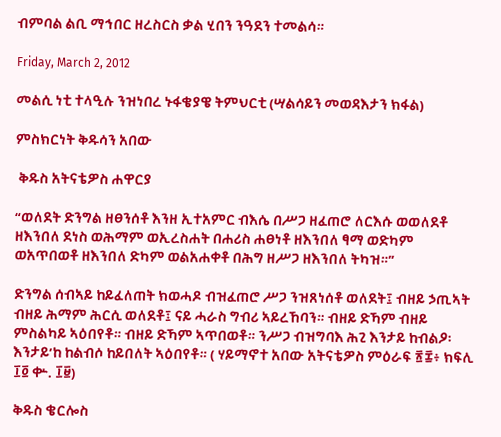ብምባል ልቢ ማኅበር ዘረስርስ ቃል ሂበን ንዓደን ተመልሳ።

Friday, March 2, 2012

መልሲ ነቲ ተላዒሉ ንዝነበረ ኑፋቄያዌ ትምህርቲ (ሣልሳይን መወዳእታን ክፋል)

ምስክርነት ቅዱሳን አበው

 ቅዱስ አትናቴዎስ ሐዋርያ

“ወለደት ድንግል ዘፀንሰቶ እንዘ ኢተአምር ብእሴ በሥጋ ዘፈጠሮ ለርእሱ ወወለደቶ ዘእንበለ ደነስ ወሕማም ወኢረስሐት በሐሪስ ሐፀነቶ ዘእንበለ ፃማ ወድካም ወአጥበወቶ ዘእንበለ ድካም ወልአሐቀቶ በሕግ ዘሥጋ ዘእንበለ ትካዝ።”

ድንግል ሰብኣይ ከይፈለጠት ክወሓዶ ብዝፈጠሮ ሥጋ ንዝጸነሰቶ ወለደት፤ ብዘይ ኃጢኣት ብዘይ ሕማም ሕርሲ ወለደቶ፤ ናይ ሓራስ ግብሪ ኣይረኸባን። ብዘይ ድኻም ብዘይ ምስልካይ ኣዕበየቶ። ብዘይ ድኻም ኣጥበወቶ። ንሥጋ ብዝግባእ ሕጊ እንታይ ከብልዖ፡ እንታይ’ከ ከልብሶ ከይበለት ኣዕበየቶ። ( ሃይማኖተ አበው አትናቴዎስ ምዕራፍ ፳፰፥ ክፍሊ ፲፬ ቍ. ፲፱)

ቅዱስ ቄርሎስ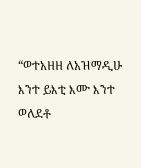“ወተአዘዘ ለአዝማዲሁ እንተ ይእቲ እሙ እንተ ወለደቶ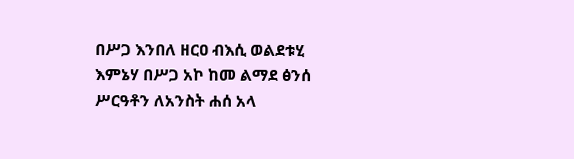በሥጋ እንበለ ዘርዐ ብእሲ ወልደቱሂ እምኔሃ በሥጋ አኮ ከመ ልማደ ፅንሰ ሥርዓቶን ለአንስት ሐሰ አላ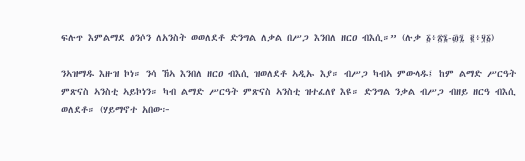ፍሉጥ እምልማደ ፅንሶን ለአንስት ወወለደቶ ድንግል ለቃል በሥጋ እንበለ ዘርዐ ብእሲ።” (ሉቃ ፩፥፳፮-፴፯ ፪፥፶፩)

ንኣዝማዱ እዙዝ ኮነ። ንሳ ኸኣ እንበለ ዘርዐ ብእሲ ዝወለደቶ ኣዲኡ እያ። ብሥጋ ካብኣ ምውላዱ፤ ከም ልማድ ሥርዓት ምጽናስ ኣንስቲ ኣይኮነን። ካብ ልማድ ሥርዓት ምጽናስ ኣንስቲ ዝተፈለየ እዩ። ድንግል ንቃል ብሥጋ ብዘይ ዘርዓ ብእሲ ወለደቶ። (ሃይማኖተ አበው፦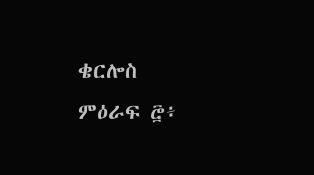ቄርሎስ ምዕራፍ ፸፥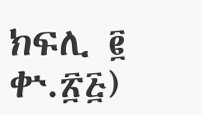ክፍሊ ፪ ቍ.፳፭)